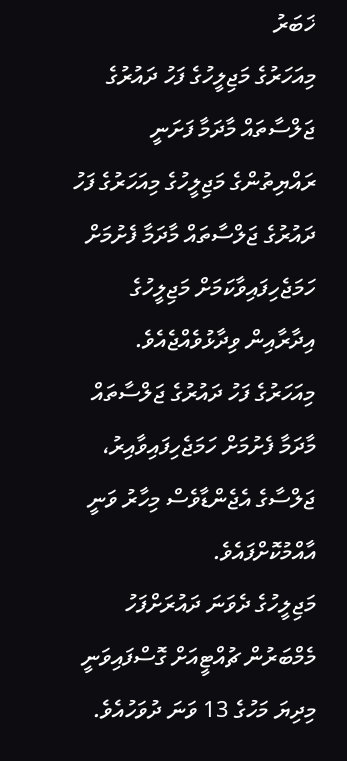ޚަބަރު
މިއަހަރުގެ މަޖިލީހުގެ ފަހު ދައުރުގެ ޖަލްސާތައް މާދަމާ ފަށަނީ
ރައްޔިތުންގެ މަޖިލީހުގެ މިއަހަރުގެ ފަހު ދައުރުގެ ޖަލްސާތައް މާދަމާ ފެށުމަށް ހަމަޖެހިފައިވާކަމަށް މަޖިލީހުގެ އިދާރާއިން ވިދާޅުވެއްޖެއެވެ.
މިއަހަރުގެ ފަހު ދައުރުގެ ޖަލްސާތައް މާދަމާ ފެށުމަށް ހަމަޖެހިފައިވާއިރު، ޖަލްސާގެ އެޖެންޑާވެސް މިހާރު ވަނީ އާއްމުކޮށްފައެވެ.
މަޖިލީހުގެ ދެވަނަ ދައުރަށްފަހު މެމްބަރުން ޗުއްޓީއަށް ގޮސްފައިވަނީ މިދިޔަ މަހުގެ 13 ވަނަ ދުވަހުއެވެ.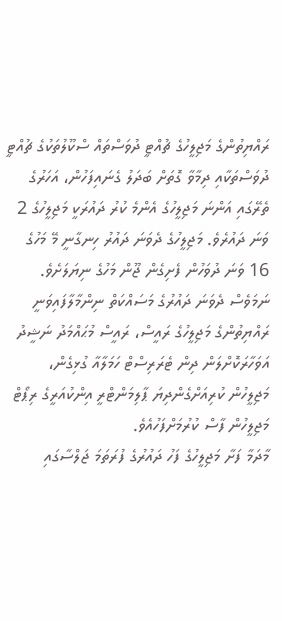ރައްޔިތުންގެ މަޖިލީހުގެ ޗުއްޓީ ދުވަސްތައް ސްކޫލުތަކުގެ ޗުއްޓީ ދުވަސްތަކާއި ދިމާވާ ގޮތަށް ބަދަލު ގެނައިފަހުން، އަހަރުގެ ތެރޭގައި އަންނަ މަޖިލީހުގެ އެންމެ ކުރު ދައުރަކީ މަޖިލީހުގެ 2 ވަނަ ދައުރެވެ. މަޖިލީހުގެ ދެވަނަ ދައުރު ހިނގާނީ މޭ މަހުގެ 16 ވަނަ ދުވަހުން ފެށިގެން ޖޫން މަހުގެ ނިޔަލަށެވެ. ނަމަވެސް ދެވަނަ ދައުރުގެ މަސައްކަތް ނިންމާލާފައިވަނީ ރައްޔިތުންގެ މަޖިލީހުގެ ރައީސް، ރައީސް މުޙައްމަދު ނަޝީދު އަވަހާރަކޮށްލަން ދިން ޓެރަރިސްޓް ހަމަލާއާ ގުޅިގެން، މަޖިލީހުން ކުރިއަށްގެންދިޔަ ޕާލިމަންޓްރީ އިންކުއަރީގެ ރިޕޯޓް މަޖިލީހުން ފާސް ކުރުމަށްފަހުއެވެ.
މާދަމާ ފަށާ މަޖިލީހުގެ ފަހު ދައުރުގެ ފުރަތަމަ ޖަލްސާގައި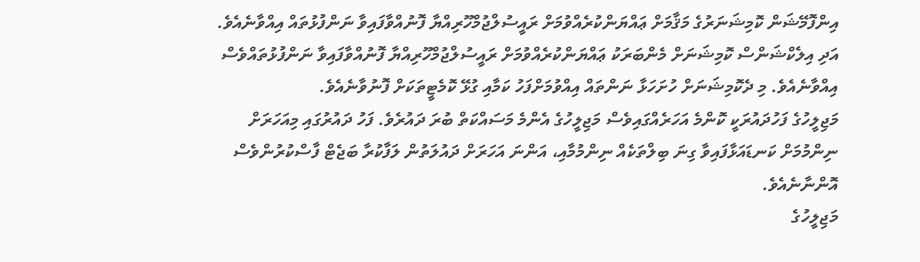އިންފޮމޭޝަން ކޮމިޝަނަރުގެ މަޤާމަށް ޢައްޔަންކުރެއްވުމަށް ރައީސުލްޖުމްހޫރިއްޔާ ފޮނުއްވާފައިވާ ނަންފުޅުތައް އިއްވާނެއެވެ. އަދި އިލެކްޝަންސް ކޮމިޝަނަށް މެންބަރަކު ޢައްޔަންކުރެއްވުމަށް ރައީސުލްޖުމްހޫރިއްޔާ ފޮނުއްވާފައިވާ ނަންފުޅުތައްވެސް އިއްވާނެއެވެ. މި ދެކޮމިޝަނަށް ހުށަހަޅާ ނަންތައް އިއްވުމަށްފަހު ކަމާއި ގުޅޭ ކޮމެޓީތަކަށް ފޮނުވާނެއެވެ.
މަޖިލީހުގެ ފަހުދައުރަކީ ކޮންމެ އަހަރެއްގައިވެސް މަޖިލީހުގެ އެންމެ މަސައްކަތް ބުރަ ދައުރެވެ. ފަހު ދައުރުގައި މިއަހަރަށް ނިންމުމަށް ކަނޑައަޅާފައިވާ ގިނަ ބިލްތަކެއް ނިންމުމާއި، އަންނަ އަހަރަށް ދައުލަތުން ލަފާކުރާ ބަޖެޓް ފާސްކުރުންވެސް އޮންނާނެއެވެ.
މަޖިލީހުގެ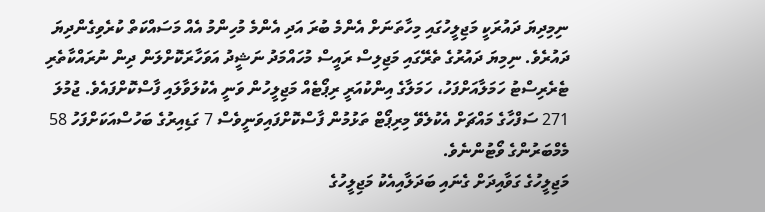ނިމިދިޔަ ދައުރަކީ މަޖިލީހުގައި މިހާތަނަށް އެންމެ ބުރަ އަދި އެންމެ މުހިންމު އެއް މަސައްކަތް ކުރެވިގެންދިޔަ ދައުރެވެ. ނިމިޔަ ދައުރުގެ ތެރޭގައި މަޖިލިސް ރައީސް މުހައްމަދު ނަޝީދު އަވަހާރަކޮށްލަން ދިން ނުރައްކާތެރި ޓެރެރިސްޓު ހަމަލާއަށްފަހު، ހަމަލާގެ އިންކުއަރީ ރިޕޯޓެއް މަޖިލީހުން ވަނީ އެކުލަވާލައި ފާސްކޮށްފައެވެ. ޖުމުލަ 271 ސަފްހާގެ މައްޗަށް އެކުލެވޭ މިރިޕޯޓް ތަޅުމުން ފާސްކޮށްފައިވަނީވެސް 7 ގަޑިއިރުގެ ބަހުސްއަކަށްފަހު 58 މެމްބަރުންގެ ވޯޓުންނެވެ.
މަޖިލީހުގެ ގަވާއިދަށް ގެނައި ބަދަލާއިއެކު މަޖިލީހުގެ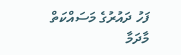ފަހު ދައުރުގެ މަސައްކަތް މާދަމާ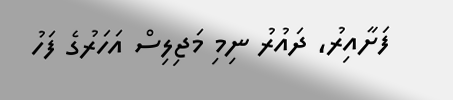ފަށާއިރު، ދައުރު ނިމި މަޖިލިސް އަހަރުގެ ފަހު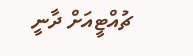ޗުއްޓީއަށް ދާނީ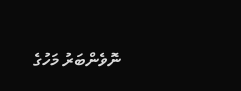ނޮވެންބަރު މަހުގެ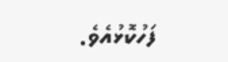ފަހުކޮޅުއެވެ.